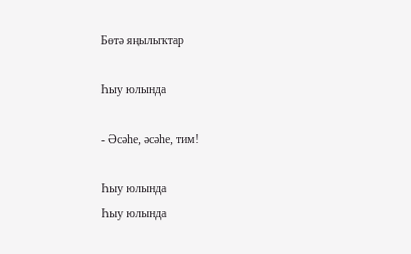Бөтә яңылыҡтар

Һыу юлында

- Әсәһе, әсәһе, тим!

Һыу юлында
Һыу юлында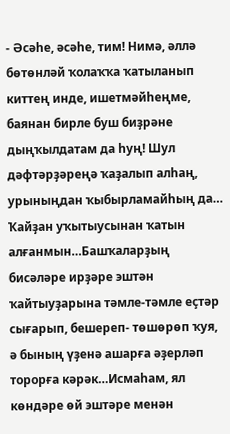- Әсәһе, әсәһе, тим! Нимә, әллә бөтөнләй ҡолаҡҡа ҡатыланып киттең инде, ишетмәйһеңме, баянан бирле буш биҙрәне дыңҡылдатам да һуң! Шул дәфтәрҙәреңә ҡаҙалып алһаң, урыныңдан ҡыбырламайһың да… Ҡайҙан уҡытыусынан ҡатын алғанмын…Башҡаларҙың бисәләре ирҙәре эштән ҡайтыуҙарына тәмле-тәмле еҫтәр сығарып, бешереп- төшөрөп ҡуя, ә бының үҙенә ашарға әҙерләп торорға кәрәк…Исмаһам, ял көндәре өй эштәре менән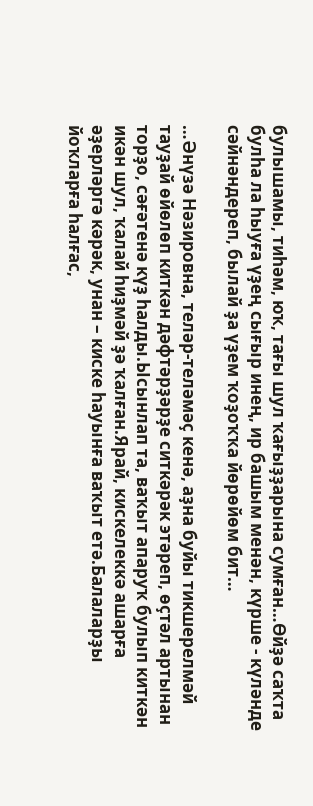булышамы, тиһәм, юҡ, тағы шул ҡағыҙҙарына сумған…Өйҙә саҡта булһа ла һыуға үҙең сығыр инең, ир башым менән, күрше - күләнде сәйнәндереп, былай ҙа үҙем ҡоҙоҡҡа йөрөйөм бит…

…Әнүзә Нәзировна, теләр-теләмәҫ кенә, аҙна буйы тикшерелмәй тауҙай өйөлөп киткән дәфтәрҙәрҙе ситкәрәк этәреп, өҫтәл артынан торҙо, сәғәтенә күҙ һалды.Ысынлап та, ваҡыт апаруҡ булып киткән икән шул, ҡалай һиҙмәй ҙә ҡалған.Ярай, кискелеккә ашарға әҙерләргә кәрәк, унан – киске һауынға ваҡыт етә.Балаларҙы йоҡларға һалғас,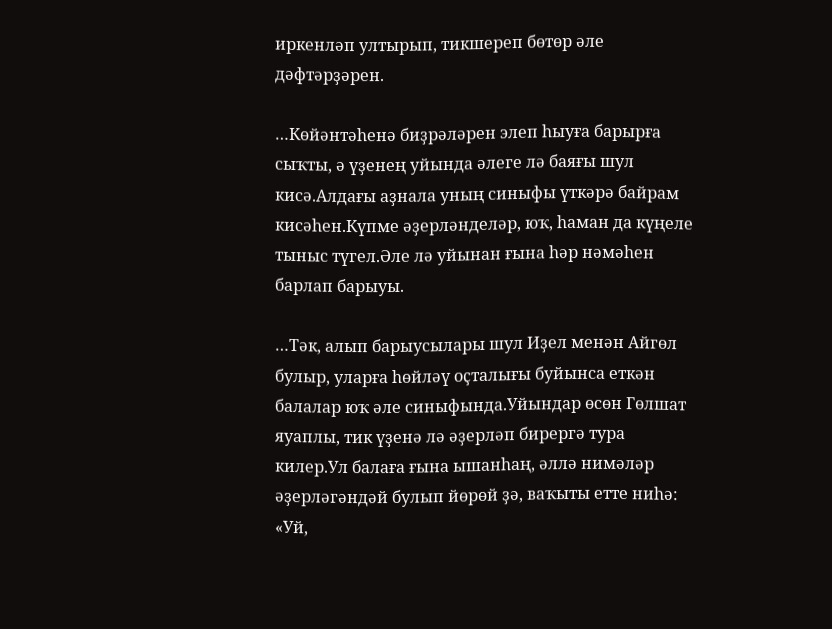иркенләп ултырып, тикшереп бөтөр әле дәфтәрҙәрен.

…Көйәнтәһенә биҙрәләрен элеп һыуға барырға сыҡты, ә үҙенең уйында әлеге лә баяғы шул кисә.Алдағы аҙнала уның синыфы үткәрә байрам кисәһен.Күпме әҙерләнделәр, юҡ, һаман да күңеле тыныс түгел.Әле лә уйынан ғына һәр нәмәһен барлап барыуы.

…Тәк, алып барыусылары шул Иҙел менән Айгөл булыр, уларға һөйләү оҫталығы буйынса еткән балалар юҡ әле синыфында.Уйындар өсөн Гөлшат яуаплы, тик үҙенә лә әҙерләп бирергә тура килер.Ул балаға ғына ышанһаң, әллә нимәләр әҙерләгәндәй булып йөрөй ҙә, ваҡыты етте ниһә: «Уй,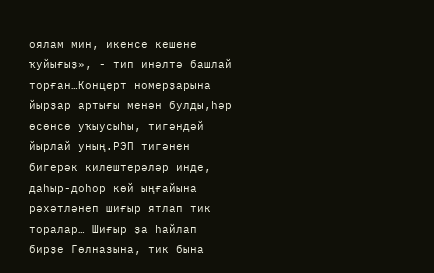оялам мин, икенсе кешене ҡуйығыҙ», - тип инәлтә башлай торған…Концерт номерҙарына йырҙар артығы менән булды,һәр өсөнсө уҡыусыһы, тигәндәй йырлай уның.РЭП тигәнен бигерәк килештерәләр инде, даһыр-доһор көй ыңғайына рәхәтләнеп шиғыр ятлап тик торалар… Шиғыр ҙа һайлап бирҙе Гөлназына, тик бына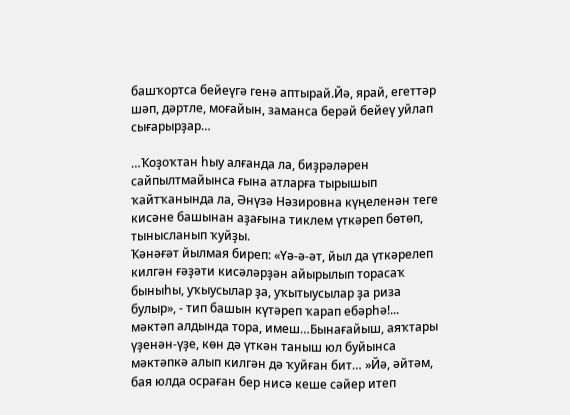башҡортса бейеүгә генә аптырай.Йә, ярай, егеттәр шәп, дәртле, моғайын, заманса берәй бейеү уйлап сығарырҙар…

…Ҡоҙоҡтан һыу алғанда ла, биҙрәләрен сайпылтмайынса ғына атларға тырышып ҡайтҡанында ла, Әнүзә Нәзировна күңеленән теге кисәне башынан аҙағына тиклем үткәреп бөтөп, тынысланып ҡуйҙы.
Ҡәнәғәт йылмая биреп: «Үә-ә-әт, йыл да үткәрелеп килгән ғәҙәти кисәләрҙән айырылып торасаҡ быныһы, уҡыусылар ҙа, уҡытыусылар ҙа риза булыр», - тип башын күтәреп ҡарап ебәрһә!... мәктәп алдында тора, имеш…Бынағайыш, аяҡтары үҙенән-үҙе, көн дә үткән таныш юл буйынса мәктәпкә алып килгән дә ҡуйған бит… »Йә, әйтәм, бая юлда осраған бер нисә кеше сәйер итеп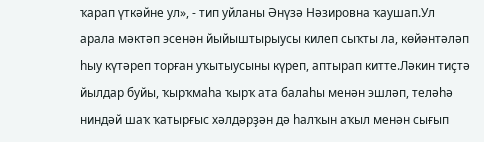ҡарап үткәйне ул», - тип уйланы Әнүзә Нәзировна ҡаушап.Ул арала мәктәп эсенән йыйыштырыусы килеп сыҡты ла, көйәнтәләп һыу күтәреп торған уҡытыусыны күреп, аптырап китте.Ләкин тиҫтә йылдар буйы, ҡырҡмаһа ҡырҡ ата балаһы менән эшләп, теләһә ниндәй шаҡ ҡатырғыс хәлдәрҙән дә һалҡын аҡыл менән сығып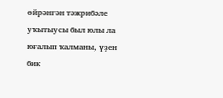өйрәнгән тәжрибәле уҡытыусы был юлы ла юғалып ҡалманы, үҙен бик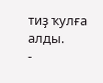тиҙ ҡулға алды.
-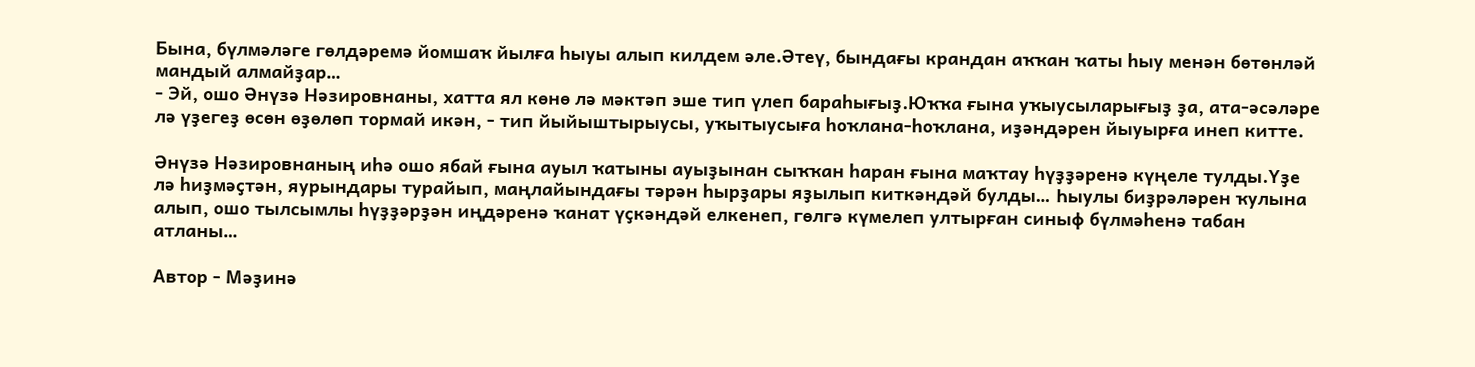Бына, бүлмәләге гөлдәремә йомшаҡ йылға һыуы алып килдем әле.Әтеү, бындағы крандан аҡҡан ҡаты һыу менән бөтөнләй мандый алмайҙар…
- Эй, ошо Әнүзә Нәзировнаны, хатта ял көнө лә мәктәп эше тип үлеп бараһығыҙ.Юҡҡа ғына уҡыусыларығыҙ ҙа, ата-әсәләре лә үҙегеҙ өсөн өҙөлөп тормай икән, - тип йыйыштырыусы, уҡытыусыға һоҡлана-һоҡлана, иҙәндәрен йыуырға инеп китте.

Әнүзә Нәзировнаның иһә ошо ябай ғына ауыл ҡатыны ауыҙынан сыҡҡан һаран ғына маҡтау һүҙҙәренә күңеле тулды.Үҙе лә һиҙмәҫтән, яурындары турайып, маңлайындағы тәрән һырҙары яҙылып киткәндәй булды… Һыулы биҙрәләрен ҡулына алып, ошо тылсымлы һүҙҙәрҙән иңдәренә ҡанат үҫкәндәй елкенеп, гөлгә күмелеп ултырған синыф бүлмәһенә табан атланы…

Автор - Мәҙинә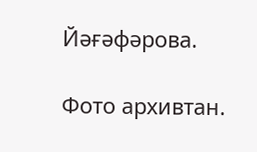Йәғәфәрова.

Фото архивтан.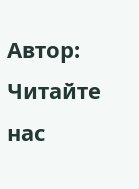Автор:
Читайте нас